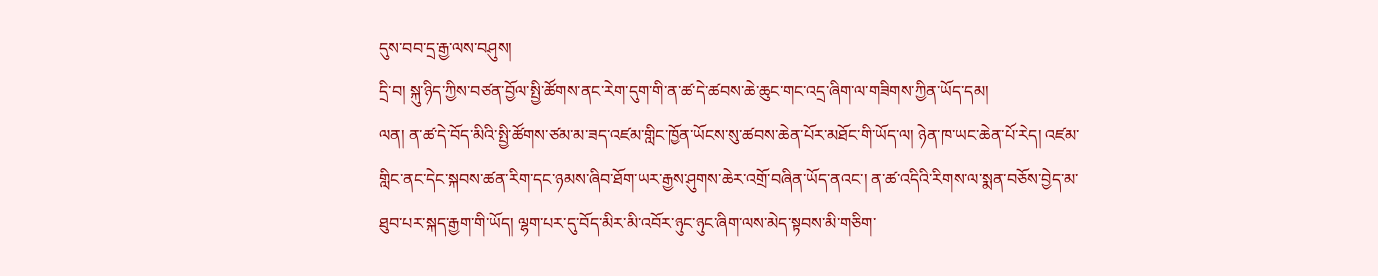དུས་བབ་དྲ་རྒྱ་ལས་བཤུས།
དྲི་བ། སྐུ་ཉིད་ཀྱིས་བཙན་བྱོལ་སྤྱི་ཚོགས་ནང་རེག་དུག་གི་ན་ཚ་དེ་ཚབས་ཆེ་ཆུང་གང་འདྲ་ཞིག་ལ་གཟིགས་ཀྱིན་ཡོད་དམ།
ལན། ན་ཚ་དེ་བོད་མིའི་སྤྱི་ཚོགས་ཙམ་མ་ཟད་འཛམ་གླིང་ཁྱོན་ཡོངས་སུ་ཚབས་ཆེན་པོར་མཐོང་གི་ཡོད་ལ། ཉེན་ཁ་ཡང་ཆེན་པོ་རེད། འཛམ་གླིང་ནང་དེང་སྐབས་ཚན་རིག་དང་ཉམས་ཞིབ་ཐོག་ཡར་རྒྱས་ཤུགས་ཆེར་འགྲོ་བཞིན་ཡོད་ནའང་། ན་ཚ་འདིའི་རིགས་ལ་སྨན་བཅོས་བྱེད་མ་ཐུབ་པར་སྐད་རྒྱག་གི་ཡོད། ལྷག་པར་དུ་བོད་མིར་མི་འབོར་ཉུང་ཉུང་ཞིག་ལས་མེད་སྟབས་མི་གཅིག་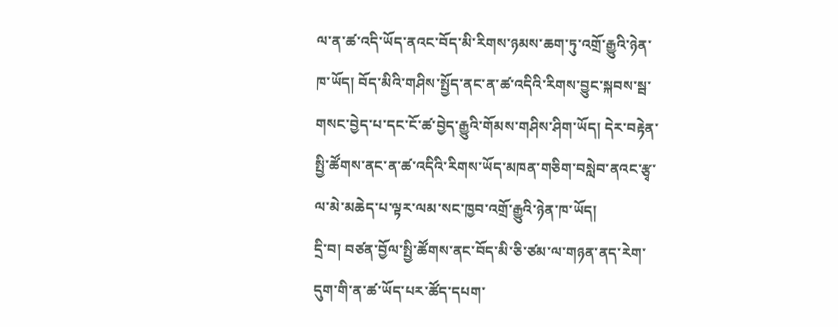ལ་ན་ཚ་འདི་ཡོད་ནའང་བོད་མི་རིགས་ཉམས་ཆག་ཏུ་འགྲོ་རྒྱུའི་ཉེན་ཁ་ཡོད། བོད་མིའི་གཤིས་སྤྱོད་ནང་ན་ཚ་འདིའི་རིགས་བྱུང་སྐབས་སྦ་གསང་བྱེད་པ་དང་ངོ་ཚ་བྱེད་རྒྱུའི་གོམས་གཤིས་ཤིག་ཡོད། དེར་བརྟེན་སྤྱི་ཚོགས་ནང་ན་ཚ་འདིའི་རིགས་ཡོད་མཁན་གཅིག་བསླེབ་ནའང་རྩྭ་ལ་མེ་མཆེད་པ་ལྟར་ལམ་སང་ཁྱབ་འགྲོ་རྒྱུའི་ཉེན་ཁ་ཡོད།
དྲི་བ། བཙན་བྱོལ་སྤྱི་ཚོགས་ནང་བོད་མི་ཅི་ཙམ་ལ་གཉན་ནད་རེག་དུག་གི་ན་ཚ་ཡོད་པར་ཚོད་དཔག་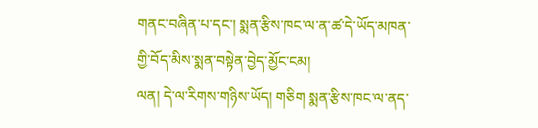གནང་བཞིན་པ་དང་། སྨན་རྩིས་ཁང་ལ་ན་ཚ་དེ་ཡོད་མཁན་གྱི་བོད་མིས་སྨན་བསྟེན་བྱེད་མྱོང་ངམ།
ལན། དེ་ལ་རིགས་གཉིས་ཡོད། གཅིག སྨན་རྩིས་ཁང་ལ་ནད་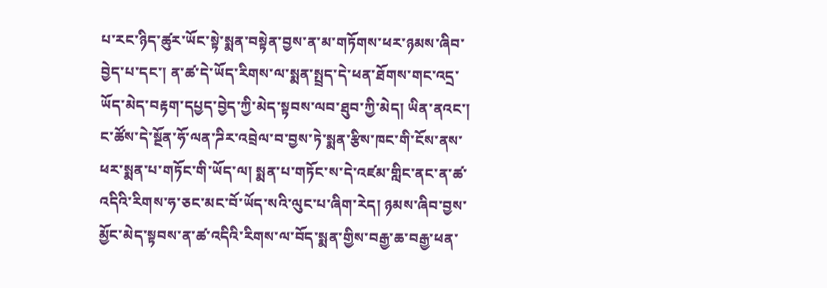པ་རང་ཉིད་ཚུར་ཡོང་སྟེ་སྨན་བསྟེན་བྱས་ན་མ་གཏོགས་ཕར་ཉམས་ཞིབ་བྱེད་པ་དང་། ན་ཚ་དེ་ཡོད་རིགས་ལ་སྨན་སྤྲད་དེ་ཕན་ཐོགས་གང་འདྲ་ཡོད་མེད་བརྟག་དཔྱད་བྱེད་ཀྱི་མེད་སྟབས་ལབ་ཐུབ་ཀྱི་མེད། ཡིན་ནའང་། ང་ཚོས་དེ་སྔོན་ཧོ་ལན་ཌིར་འབྲེལ་བ་བྱས་ཏེ་སྨན་རྩིས་ཁང་གི་ངོས་ནས་ཕར་སྨན་པ་གཏོང་གི་ཡོད་ལ། སྨན་པ་གཏོང་ས་དེ་འཛམ་གླིང་ནང་ན་ཚ་འདིའི་རིགས་ཧ་ཅང་མང་བོ་ཡོད་སའི་ལུང་པ་ཞིག་རེད། ཉམས་ཞིབ་བྱས་མྱོང་མེད་སྟབས་ན་ཚ་འདིའི་རིགས་ལ་བོད་སྨན་གྱིས་བརྒྱ་ཆ་བརྒྱ་ཕན་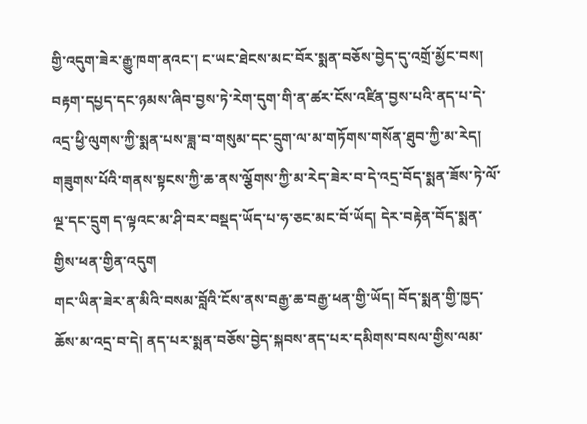གྱི་འདུག་ཟེར་རྒྱུ་ཁག་ནའང་། ང་ཡང་ཐེངས་མང་བོར་སྨན་བཅོས་བྱེད་དུ་འགྲོ་མྱོང་བས། བརྟག་དཔྱད་དང་ཉམས་ཞིབ་བྱས་ཏེ་རེག་དུག་གི་ན་ཚར་ངོས་འཛིན་བྱས་པའི་ནད་པ་དེ་འདྲ་ཕྱི་ལུགས་ཀྱི་སྨན་པས་ཟླ་བ་གསུམ་དང་དྲུག་ལ་མ་གཏོགས་གསོན་ཐུབ་ཀྱི་མ་རེད། གཟུགས་པོའི་གནས་སྟངས་ཀྱི་ཆ་ནས་ལྕོགས་ཀྱི་མ་རེད་ཟེར་བ་དེ་འདྲ་བོད་སྨན་ཟོས་ཏེ་ལོ་ལྔ་དང་དྲུག ད་ལྟའང་མ་ཤི་བར་བསྡད་ཡོད་པ་ཧ་ཅང་མང་བོ་ཡོད། དེར་བརྟེན་བོད་སྨན་གྱིས་ཕན་གྱིན་འདུག
གང་ཡིན་ཟེར་ན་མིའི་བསམ་བློའི་ངོས་ནས་བརྒྱ་ཆ་བརྒྱ་ཕན་གྱི་ཡོད། བོད་སྨན་གྱི་ཁྱད་ཆོས་མ་འདྲ་བ་དེ། ནད་པར་སྨན་བཅོས་བྱེད་སྐབས་ནད་པར་དམིགས་བསལ་གྱིས་ལམ་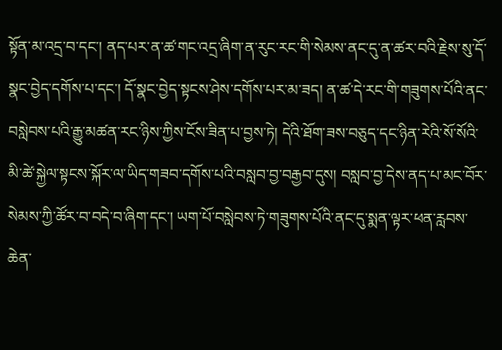སྟོན་མ་འདྲ་བ་དང་། ནད་པར་ན་ཚ་གང་འདྲ་ཞིག་ན་རུང་རང་གི་སེམས་ནང་དུ་ན་ཚར་བའི་རྗེས་སུ་དོ་སྣང་བྱེད་དགོས་པ་དང་། དོ་སྣང་བྱེད་སྟངས་ཤེས་དགོས་པར་མ་ཟད། ན་ཚ་དེ་རང་གི་གཟུགས་པོའི་ནང་བསླེབས་པའི་རྒྱུ་མཚན་རང་ཉིས་ཀྱིས་ངོས་ཟིན་པ་བྱས་ཏེ། དེའི་ཐོག་ཟས་བཅུད་དང་ཉིན་རེའི་སོ་སོའི་མི་ཚེ་སྐྱེལ་སྟངས་སྐོར་ལ་ཡིད་གཟབ་དགོས་པའི་བསླབ་བྱ་བརྒྱབ་དུས། བསླབ་བྱ་དེས་ནད་པ་མང་བོར་སེམས་ཀྱི་ཚོར་བ་བདེ་བ་ཞིག་དང་། ཡག་པོ་བསླེབས་ཏེ་གཟུགས་པོའི་ནང་དུ་སྨན་ལྟར་ཕན་རླབས་ཆེན་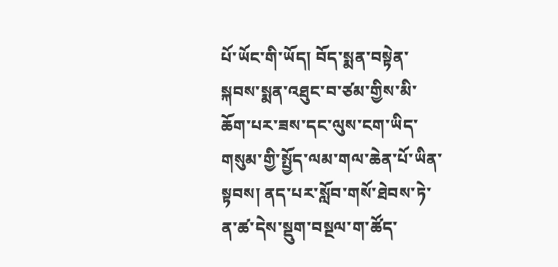པོ་ཡོང་གི་ཡོད། བོད་སྨན་བསྟེན་སྐབས་སྨན་འཐུང་བ་ཙམ་གྱིས་མི་ཆོག་པར་ཟས་དང་ལུས་ངག་ཡིད་གསུམ་གྱི་སྤྱོད་ལམ་གལ་ཆེན་པོ་ཡིན་སྟབས། ནད་པར་སློབ་གསོ་ཐེབས་ཏེ་ན་ཚ་དེས་སྡུག་བསྔལ་ག་ཚོད་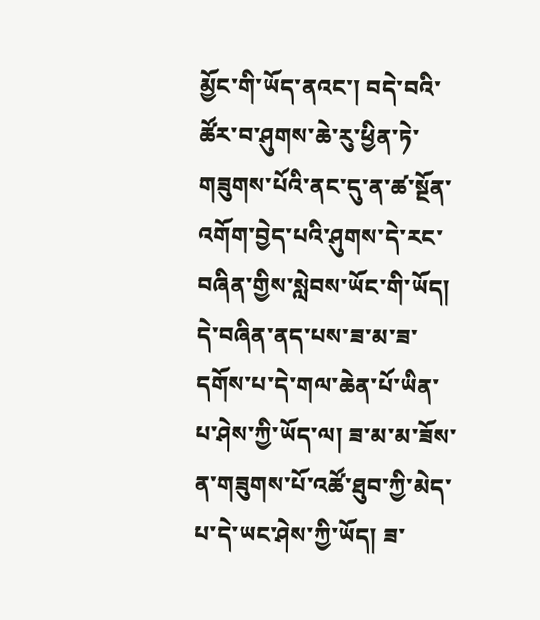མྱོང་གི་ཡོད་ནའང་། བདེ་བའི་ཚོར་བ་ཤུགས་ཆེ་རུ་ཕྱིན་ཏེ་གཟུགས་པོའི་ནང་དུ་ན་ཚ་སྔོན་འགོག་བྱེད་པའི་ཤུགས་དེ་རང་བཞིན་གྱིས་སླེབས་ཡོང་གི་ཡོད། དེ་བཞིན་ནད་པས་ཟ་མ་ཟ་དགོས་པ་དེ་གལ་ཆེན་པོ་ཡིན་པ་ཤེས་ཀྱི་ཡོད་ལ། ཟ་མ་མ་ཟོས་ན་གཟུགས་པོ་འཚོ་ཐུབ་ཀྱི་མེད་པ་དེ་ཡང་ཤེས་ཀྱི་ཡོད། ཟ་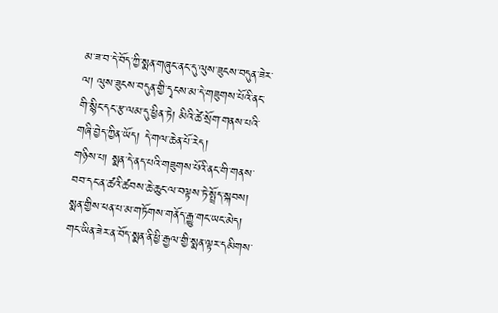མ་ཟ་བ་དེ་བོད་ཀྱི་སྨན་གཞུང་ནང་དུ་ལུས་ཟུངས་བདུན་ཟེར་ལ། ལུས་ཟུངས་བདུན་གྱི་དྭངས་མ་དེ་གཟུགས་པོའི་ནང་གི་སྙིང་དང་རྩ་ལམ་དུ་ཕྱིན་ཏེ། མིའི་ཚེ་སྲོག་གནས་པའི་གཞི་བྱེད་ཀྱིན་ཡོད། དེ་གལ་ཆེན་པོ་རེད།
གཉིས་པ། སྨན་དེ་ནད་པའི་གཟུགས་པོའི་ནང་གི་གནས་བབ་དང་ན་ཚའི་ཚབས་ཆེ་ཆུང་ལ་བལྟས་ཏེ་སྤྲོད་སྐབས། སྨན་གྱིས་ཕན་པ་མ་གཏོགས་གནོད་རྒྱུ་གང་ཡང་མེད། གང་ཡིན་ཟེར་ན་བོད་སྨན་ནི་ཕྱི་རྒྱལ་གྱི་སྨན་ལྟར་དམིགས་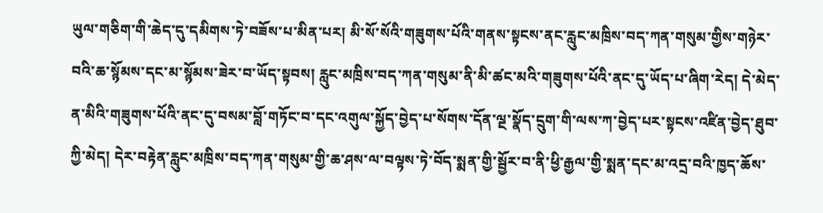ཡུལ་གཅིག་གི་ཆེད་དུ་དམིགས་ཏེ་བཟོས་པ་མིན་པར། མི་སོ་སོའི་གཟུགས་པོའི་གནས་སྟངས་ནང་རླུང་མཁྲིས་བད་ཀན་གསུམ་གྱིས་གཉེར་བའི་ཆ་སྙོམས་དང་མ་སྙོམས་ཟེར་བ་ཡོད་སྟབས། རླུང་མཁྲིས་བད་ཀན་གསུམ་ནི་མི་ཚང་མའི་གཟུགས་པོའི་ནང་དུ་ཡོད་པ་ཞིག་རེད། དེ་མེད་ན་མིའི་གཟུགས་པོའི་ནང་དུ་བསམ་བློ་གཏོང་བ་དང་འགུལ་སྐྱོད་བྱེད་པ་སོགས་དོན་ལྔ་སྣོད་དྲུག་གི་ལས་ཀ་བྱེད་པར་སྟངས་འཛིན་བྱེད་ཐུབ་ཀྱི་མེད། དེར་བརྟེན་རླུང་མཁྲིས་བད་ཀན་གསུམ་གྱི་ཆ་ཤས་ལ་བལྟས་ཏེ་བོད་སྨན་གྱི་སྦྱོར་བ་ནི་ཕྱི་རྒྱལ་གྱི་སྨན་དང་མ་འདྲ་བའི་ཁྱད་ཆོས་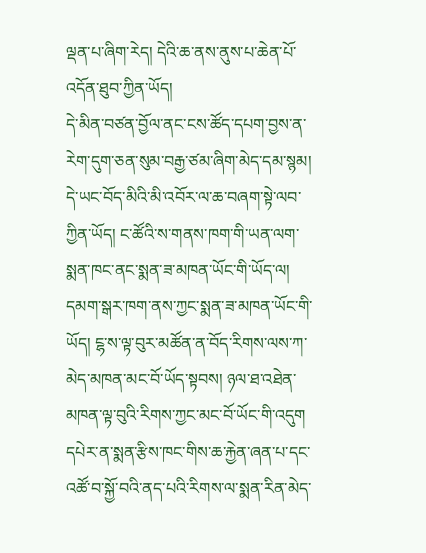ལྡན་པ་ཞིག་རེད། དེའི་ཆ་ནས་ནུས་པ་ཆེན་པོ་འདོན་ཐུབ་ཀྱིན་ཡོད།
དེ་མིན་བཙན་བྱོལ་ནང་ངས་ཚོད་དཔག་བྱས་ན་རེག་དུག་ཅན་སུམ་བརྒྱ་ཙམ་ཞིག་མེད་དམ་སྙམ། དེ་ཡང་བོད་མིའི་མི་འབོར་ལ་ཆ་བཞག་སྟེ་ལབ་ཀྱིན་ཡོད། ང་ཚོའི་ས་གནས་ཁག་གི་ཡན་ལག་སྨན་ཁང་ནང་སྨན་ཟ་མཁན་ཡོང་གི་ཡོད་ལ། དམག་སྒར་ཁག་ནས་ཀྱང་སྨན་ཟ་མཁན་ཡོང་གི་ཡོད། ངྷ་ས་ལྟ་བུར་མཚོན་ན་བོད་རིགས་ལས་ཀ་མེད་མཁན་མང་བོ་ཡོད་སྟབས། ཉལ་ཐ་འཐེན་མཁན་ལྟ་བུའི་རིགས་ཀྱང་མང་བོ་ཡོང་གི་འདུག དཔེར་ན་སྨན་རྩིས་ཁང་གིས་ཆ་རྐྱེན་ཞན་པ་དང་འཚོ་བ་སྐྱོ་བའི་ནད་པའི་རིགས་ལ་སྨན་རིན་མེད་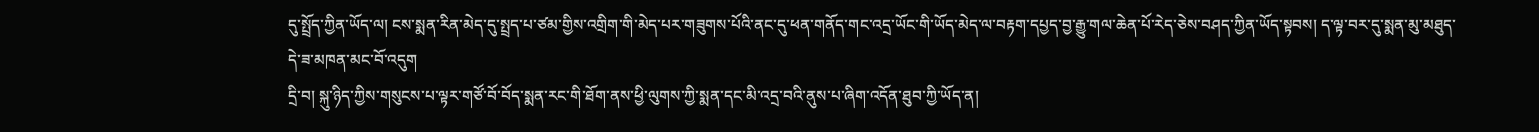དུ་སྤྲོད་ཀྱིན་ཡོད་ལ། ངས་སྨན་རིན་མེད་དུ་སྤྲད་པ་ཙམ་གྱིས་འགྲིག་གི་མེད་པར་གཟུགས་པོའི་ནང་དུ་ཕན་གནོད་གང་འདྲ་ཡོང་གི་ཡོད་མེད་ལ་བརྟག་དཔྱད་བྱ་རྒྱུ་གལ་ཆེན་པོ་རེད་ཅེས་བཤད་ཀྱིན་ཡོད་སྟབས། ད་ལྟ་བར་དུ་སྨན་མུ་མཐུད་དེ་ཟ་མཁན་མང་བོ་འདུག
དྲི་བ། སྐུ་ཉིད་ཀྱིས་གསུངས་པ་ལྟར་གཙོ་བོ་བོད་སྨན་རང་གི་ཐོག་ནས་ཕྱི་ལུགས་ཀྱི་སྨན་དང་མི་འདྲ་བའི་ནུས་པ་ཞིག་འདོན་ཐུབ་ཀྱི་ཡོད་ན།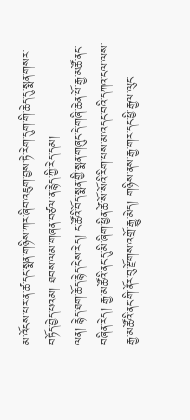མ་འོངས་པར་ན་ཚ་དང་སྨན་གཉིས་ཀར་ཞིབ་འཇུག་བྱས་ཏེ་རེག་དུག་གི་ཆེད་དུ་སྨན་གསར་བཏོད་བྱེད་པའམ། ཐབས་ལམ་གཞན་བཙལ་ན་རྙེད་ཀྱི་རེད་དམ།
ལན། རྙེད་ཐག་ཆོད་རྙེད་ངེས་རེད། ང་ཚོའི་བོད་སྨན་གྱི་སྨན་གཞུང་དེ་གཞི་ཆེན་པོ་རྒྱ་མཚོ་ནང་བཞིན་རེད། རྒྱ་མཚོའི་ནང་དུ་མི་ཞིག་ཕྱིན་ཚེ་སོ་སོའི་རིག་པས་མ་འདང་བའི་དཀའ་ངལ་ལས་རྒྱ་མཚོའི་ནང་གི་ནོར་བུ་རྫོགས་འགྲོ་རྒྱུ་མེད། གཉིས་ནས་རྒྱ་གར་དང་ཕྱི་རྒྱལ་ལུང་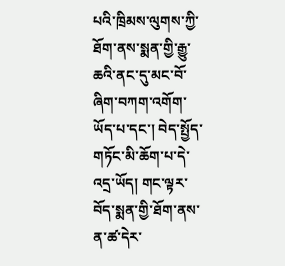པའི་ཁྲིམས་ལུགས་ཀྱི་ཐོག་ནས་སྨན་གྱི་རྒྱུ་ཆའི་ནང་དུ་མང་བོ་ཞིག་བཀག་འགོག་ཡོད་པ་དང་། བེད་སྤྱོད་གཏོང་མི་ཆོག་པ་དེ་འདྲ་ཡོད། གང་ལྟར་བོད་སྨན་གྱི་ཐོག་ནས་ན་ཚ་དེར་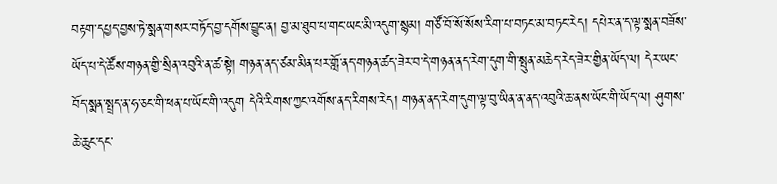བརྟག་དཔྱད་བྱས་ཏེ་སྨན་གསར་བཏོད་བྱ་དགོས་བྱུང་ན། བྱ་མ་ཐུབ་པ་གང་ཡང་མི་འདུག་སྙམ། གཙོ་བོ་སོ་སོས་རིག་པ་བཏང་མ་བཏང་རེད། དཔེར་ན་ད་ལྟ་སྨན་བཟོས་ཡོད་པ་དེ་ཚོས་གཉན་གྱི་སྲིན་འབུའི་ན་ཚ་སྟེ། གཉན་ནད་ཙམ་མིན་པར་གློ་ནད་གཉན་ཚད་ཟེར་བ་དེ་གཉན་ནད་རེག་དུག་གི་སྤུན་མཆེད་རེད་ཟེར་གྱིན་ཡོད་ལ། དེར་ཡང་བོད་སྨན་སྤྲད་ན་ཧ་ཅང་གི་ཕན་པ་ཡོང་གི་འདུག དེའི་རིགས་ཀྱང་འགོས་ནད་རིགས་རེད། གཉན་ནད་རེག་དུག་ལྟ་བུ་ཡིན་ན་ནད་འབུའི་ཆ་ནས་ཡོང་གི་ཡོད་ལ། ཤུགས་ཆེ་ཆུང་དང་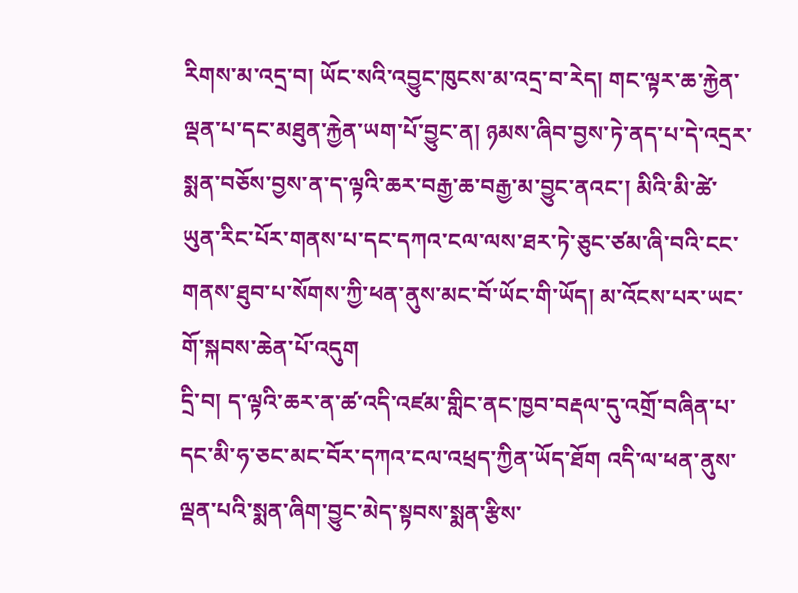རིགས་མ་འདྲ་བ། ཡོང་སའི་འབྱུང་ཁུངས་མ་འདྲ་བ་རེད། གང་ལྟར་ཆ་རྐྱེན་ལྡན་པ་དང་མཐུན་རྐྱེན་ཡག་པོ་བྱུང་ན། ཉམས་ཞིབ་བྱས་ཏེ་ནད་པ་དེ་འདྲར་སྨན་བཅོས་བྱས་ན་ད་ལྟའི་ཆར་བརྒྱ་ཆ་བརྒྱ་མ་བྱུང་ནའང་། མིའི་མི་ཚེ་ཡུན་རིང་པོར་གནས་པ་དང་དཀའ་ངལ་ལས་ཐར་ཏེ་ཅུང་ཙམ་ཞི་བའི་ངང་གནས་ཐུབ་པ་སོགས་ཀྱི་ཕན་ནུས་མང་བོ་ཡོང་གི་ཡོད། མ་འོངས་པར་ཡང་གོ་སྐབས་ཆེན་པོ་འདུག
དྲི་བ། ད་ལྟའི་ཆར་ན་ཚ་འདི་འཛམ་གླིང་ནང་ཁྱབ་བརྡལ་དུ་འགྲོ་བཞིན་པ་དང་མི་ཧ་ཅང་མང་བོར་དཀའ་ངལ་འཕྲད་ཀྱིན་ཡོད་ཐོག འདི་ལ་ཕན་ནུས་ལྡན་པའི་སྨན་ཞིག་བྱུང་མེད་སྟབས་སྨན་རྩིས་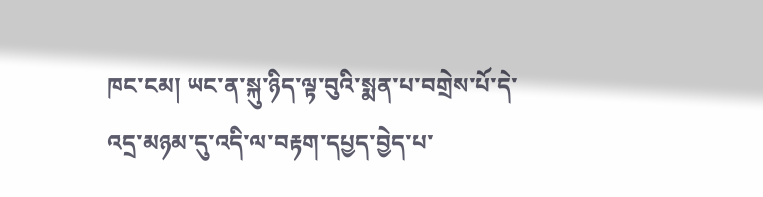ཁང་ངམ། ཡང་ན་སྐུ་ཉིད་ལྟ་བུའི་སྨན་པ་བགྲེས་པོ་དེ་འདྲ་མཉམ་དུ་འདི་ལ་བརྟག་དཔྱད་བྱེད་པ་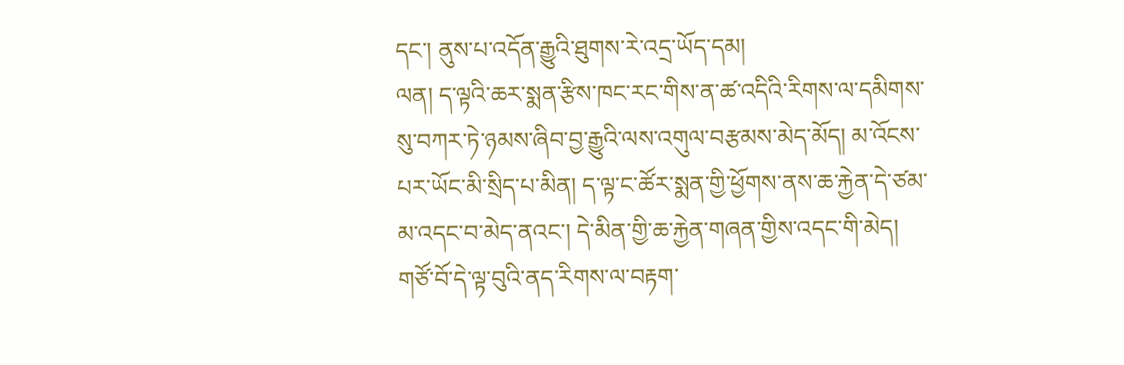དང་། ནུས་པ་འདོན་རྒྱུའི་ཐུགས་རེ་འདྲ་ཡོད་དམ།
ལན། ད་ལྟའི་ཆར་སྨན་རྩིས་ཁང་རང་གིས་ན་ཚ་འདིའི་རིགས་ལ་དམིགས་སུ་བཀར་ཏེ་ཉམས་ཞིབ་བྱ་རྒྱུའི་ལས་འགུལ་བརྩམས་མེད་མོད། མ་འོངས་པར་ཡོང་མི་སྲིད་པ་མིན། ད་ལྟ་ང་ཚོར་སྨན་གྱི་ཕྱོགས་ནས་ཆ་རྐྱེན་དེ་ཙམ་མ་འདང་བ་མེད་ནའང་། དེ་མིན་གྱི་ཆ་རྐྱེན་གཞན་གྱིས་འདང་གི་མེད། གཙོ་བོ་དེ་ལྟ་བུའི་ནད་རིགས་ལ་བརྟག་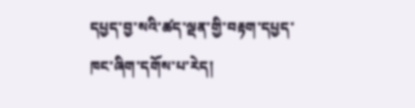དཔྱད་བྱ་སའི་ཚད་ལྡན་གྱི་བརྟག་དཔྱད་ཁང་ཞིག་དགོས་པ་རེད།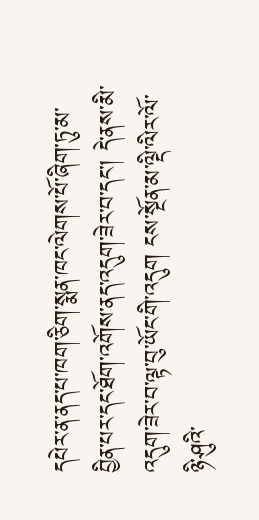དཔེར་ན་ནད་པ་ཁག་ཅིག་སྨན་ཁང་ལེགས་པོ་ཞིག་ཏུ་མ་བྱིན་པར་དང་ཐོག་འགོས་ནད་འདུག་ཟེར་བ་དང་། དེ་ནས་མི་འདུག་ཟེར་བ་ལྟ་བུ་ཡོང་གི་འདུག ངས་སྔོན་མ་ལྡི་ལིར་ལོ་ཉི་ཤུའི་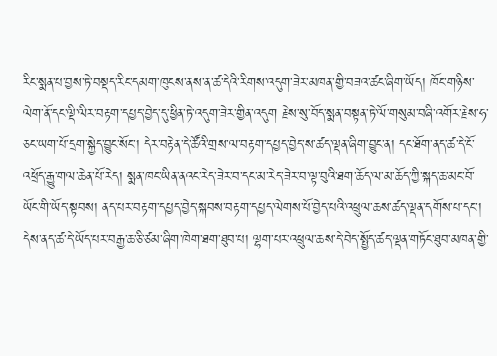རིང་སྨན་པ་བྱས་ཏེ་བསྡད་རིང་དམག་ཁུངས་ནས་ན་ཚ་དེའི་རིགས་འདུག་ཟེར་མཁན་གྱི་བཟའ་ཚང་ཞིག་ཡོད། ཁོང་གཉིས་ལེག་ནོ་དང་ལྡི་ལིར་བརྟག་དཔྱད་བྱེད་དུ་ཕྱིན་ཏེ་འདུག་ཟེར་གྱིན་འདུག རྗེས་སུ་བོད་སྨན་བསྟན་ཏེ་ལོ་གསུམ་བཞི་འགོར་རྗེས་ཧ་ཅང་ཡག་པོ་དྲག་སྐྱེད་བྱུང་སོང་། དེར་བརྟེན་དེ་ཚོའི་གྲས་ལ་བརྟག་དཔྱད་བྱེད་ས་ཚད་ལྡན་ཞིག་བྱུང་ན། དང་ཐོག་ནད་ཚ་དེ་ངོ་འཕྲོད་རྒྱུ་གལ་ཆེན་པོ་རེད། སྨན་ཁང་ཡིན་ནའང་རེད་ཟེར་བ་དང་མ་རེད་ཟེར་བ་ལྟ་བུའི་ཐག་ཆོད་ལ་མ་ཆོད་ཀྱི་སྐད་ཆ་མང་བོ་ཡོང་གི་ཡོད་སྟབས། ནད་པར་བརྟག་དཔྱད་བྱེད་སྐབས་བརྟག་དཔྱད་ལེགས་པོ་བྱེད་པའི་འཕྲུལ་ཆས་ཚད་ལྡན་དགོས་པ་དང་། དེས་ནད་ཚ་དེ་ཡོད་པར་བརྒྱ་ཆ་ཅི་ཙམ་ཞིག་ཁེག་ཐག་ཐུབ་པ། ལྷག་པར་འཕྲུལ་ཆས་དེ་བེད་སྤྱོད་ཚད་ལྡན་གཏོང་ཐུབ་མཁན་གྱི་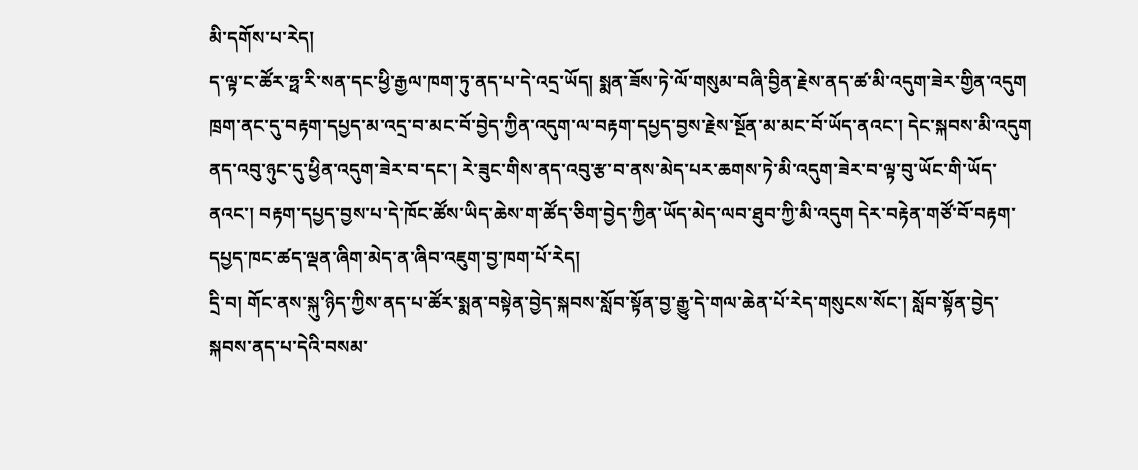མི་དགོས་པ་རེད།
ད་ལྟ་ང་ཚོར་ཧྥ་རི་སན་དང་ཕྱི་རྒྱལ་ཁག་ཏུ་ནད་པ་དེ་འདྲ་ཡོད། སྨན་ཟོས་ཏེ་ལོ་གསུམ་བཞི་བྱིན་རྗེས་ནད་ཚ་མི་འདུག་ཟེར་གྱིན་འདུག ཁྲག་ནང་དུ་བརྟག་དཔྱད་མ་འདྲ་བ་མང་བོ་བྱེད་ཀྱིན་འདུག་ལ་བརྟག་དཔྱད་བྱས་རྗེས་སྔོན་མ་མང་བོ་ཡོད་ནའང་། དེང་སྐབས་མི་འདུག ནད་འབུ་ཉུང་དུ་ཕྱིན་འདུག་ཟེར་བ་དང་། རེ་ཟུང་གིས་ནད་འབུ་རྩ་བ་ནས་མེད་པར་ཆགས་ཏེ་མི་འདུག་ཟེར་བ་ལྟ་བུ་ཡོང་གི་ཡོད་ནའང་། བརྟག་དཔྱད་བྱས་པ་དེ་ཁོང་ཚོས་ཡིད་ཆེས་ག་ཚོད་ཅིག་བྱེད་ཀྱིན་ཡོད་མེད་ལབ་ཐུབ་ཀྱི་མི་འདུག དེར་བརྟེན་གཙོ་བོ་བརྟག་དཔྱད་ཁང་ཚད་ལྡན་ཞིག་མེད་ན་ཞིབ་འཇུག་བྱ་ཁག་པོ་རེད།
དྲི་བ། གོང་ནས་སྐུ་ཉིད་ཀྱིས་ནད་པ་ཚོར་སྨན་བསྟེན་བྱེད་སྐབས་སློབ་སྟོན་བྱ་རྒྱུ་དེ་གལ་ཆེན་པོ་རེད་གསུངས་སོང་། སློབ་སྟོན་བྱེད་སྐབས་ནད་པ་དེའི་བསམ་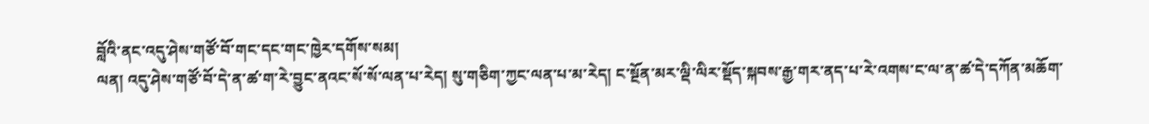བློའི་ནང་འདུ་ཤེས་གཙོ་བོ་གང་དང་གང་ཁྱེར་དགོས་སམ།
ལན། འདུ་ཤེས་གཙོ་བོ་དེ་ན་ཚ་ག་རེ་བྱུང་ནའང་སོ་སོ་ལན་པ་རེད། སུ་གཅིག་ཀྱང་ལན་པ་མ་རེད། ང་སྔོན་མར་ལྡི་ལིར་སྡོད་སྐབས་རྒྱ་གར་ནད་པ་རེ་འགས་ང་ལ་ན་ཚ་དེ་དཀོན་མཆོག་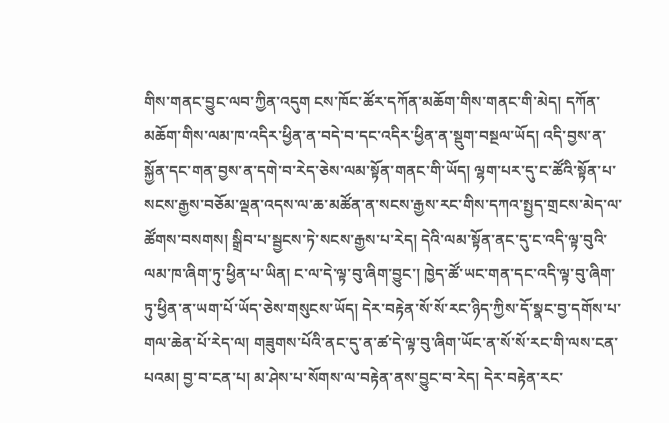གིས་གནང་བྱུང་ལབ་ཀྱིན་འདུག ངས་ཁོང་ཚོར་དཀོན་མཆོག་གིས་གནང་གི་མེད། དཀོན་མཆོག་གིས་ལམ་ཁ་འདིར་ཕྱིན་ན་བདེ་བ་དང་འདིར་ཕྱིན་ན་སྡུག་བསྔལ་ཡོད། འདི་བྱས་ན་སྐྱོན་དང་གན་བྱས་ན་དགེ་བ་རེད་ཅེས་ལམ་སྟོན་གནང་གི་ཡོད། ལྷག་པར་དུ་ང་ཚོའི་སྟོན་པ་སངས་རྒྱས་བཅོམ་ལྡན་འདས་ལ་ཆ་མཚོན་ན་སངས་རྒྱས་རང་གིས་དཀའ་སྤྱད་གྲངས་མེད་ལ་ཚོགས་བསགས། སྒྲིབ་པ་སྦྱངས་ཏེ་སངས་རྒྱས་པ་རེད། དེའི་ལམ་སྟོན་ནང་དུ་ང་འདི་ལྟ་བུའི་ལམ་ཁ་ཞིག་ཏུ་ཕྱིན་པ་ཡིན། ང་ལ་དེ་ལྟ་བུ་ཞིག་བྱུང་། ཁྱེད་ཚོ་ཡང་གན་དང་འདི་ལྟ་བུ་ཞིག་ཏུ་ཕྱིན་ན་ཡག་པོ་ཡོད་ཅེས་གསུངས་ཡོད། དེར་བརྟེན་སོ་སོ་རང་ཉིད་ཀྱིས་དོ་སྣང་བྱ་དགོས་པ་གལ་ཆེན་པོ་རེད་ལ། གཟུགས་པོའི་ནང་དུ་ན་ཚ་དེ་ལྟ་བུ་ཞིག་ཡོང་ན་སོ་སོ་རང་གི་ལས་ངན་པའམ། བྱ་བ་ངན་པ། མ་ཤེས་པ་སོགས་ལ་བརྟེན་ནས་བྱུང་བ་རེད། དེར་བརྟེན་རང་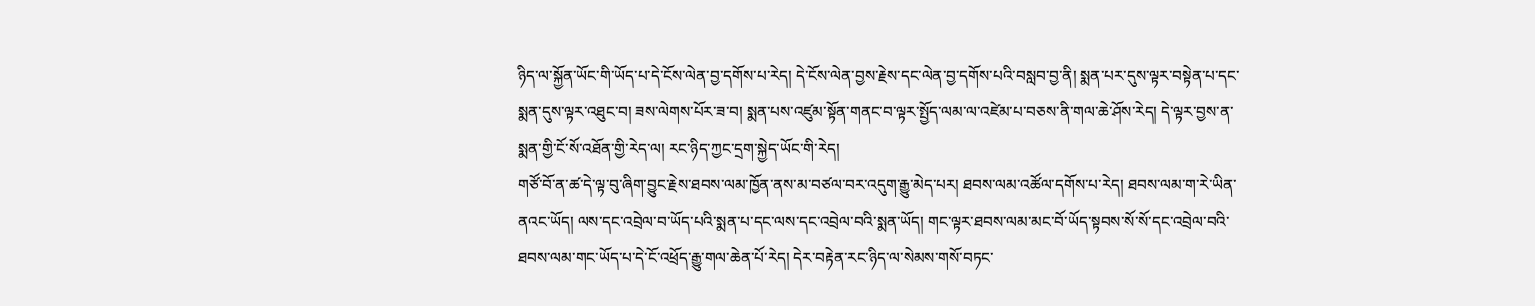ཉིད་ལ་སྐྱོན་ཡོང་གི་ཡོད་པ་དེ་ངོས་ལེན་བྱ་དགོས་པ་རེད། དེ་ངོས་ལེན་བྱས་རྗེས་དང་ལེན་བྱ་དགོས་པའི་བསླབ་བྱ་ནི། སྨན་པར་དུས་ལྟར་བསྟེན་པ་དང་སྨན་དུས་ལྟར་འཐུང་བ། ཟས་ལེགས་པོར་ཟ་བ། སྨན་པས་འཛུམ་སྟོན་གནང་བ་ལྟར་སྤྱོད་ལམ་ལ་འཛེམ་པ་བཅས་ནི་གལ་ཆེ་ཤོས་རེད། དེ་ལྟར་བྱས་ན་སྨན་གྱི་ངོ་སོ་འཐོན་གྱི་རེད་ལ། རང་ཉིད་ཀྱང་དྲག་སྐྱེད་ཡོང་གི་རེད།
གཙོ་བོ་ན་ཚ་དེ་ལྟ་བུ་ཞིག་བྱུང་རྗེས་ཐབས་ལམ་ཁྱོན་ནས་མ་བཙལ་བར་འདུག་རྒྱུ་མེད་པར། ཐབས་ལམ་འཚོལ་དགོས་པ་རེད། ཐབས་ལམ་ག་རེ་ཡིན་ནའང་ཡོད། ལས་དང་འབྲེལ་བ་ཡོད་པའི་སྨན་པ་དང་ལས་དང་འབྲེལ་བའི་སྨན་ཡོད། གང་ལྟར་ཐབས་ལམ་མང་བོ་ཡོད་སྟབས་སོ་སོ་དང་འབྲེལ་བའི་ཐབས་ལམ་གང་ཡོད་པ་དེ་ངོ་འཕྲོད་རྒྱུ་གལ་ཆེན་པོ་རེད། དེར་བརྟེན་རང་ཉིད་ལ་སེམས་གསོ་བཏང་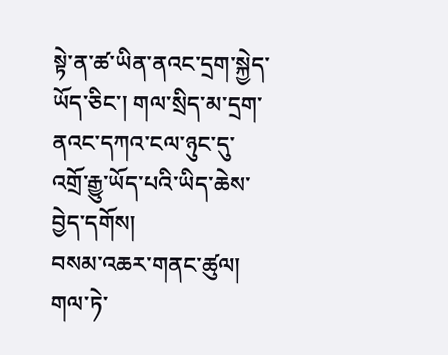སྟེ་ན་ཚ་ཡིན་ནའང་དྲག་སྐྱེད་ཡོད་ཅིང་། གལ་སྲིད་མ་དྲག་ནའང་དཀའ་ངལ་ཉུང་དུ་འགྲོ་རྒྱུ་ཡོད་པའི་ཡིད་ཆེས་བྱེད་དགོས།
བསམ་འཆར་གནང་ཚུལ། གལ་ཏེ་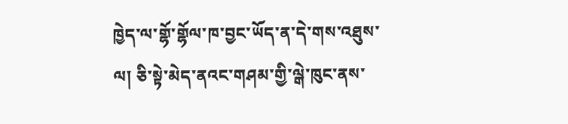ཁྱེད་ལ་གྷོ་གྷོལ་ཁ་བྱང་ཡོད་ན་དེ་གས་འཐུས་ལ། ཅི་སྟེ་མེད་ནའང་གཤམ་གྱི་ལྒེ་ཁུང་ནས་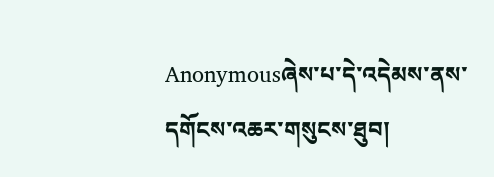Anonymousཞེས་པ་དེ་འདེམས་ནས་དགོངས་འཆར་གསུངས་ཐུབ།